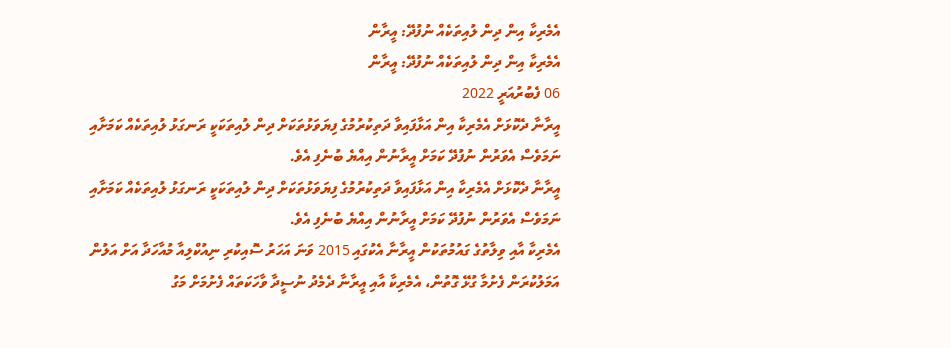އެމެރިކާ އިން ދިން ލުއިތަކެއް ނުފުދޭ: އީރާން
އެމެރިކާ އިން ދިން ލުއިތަކެއް ނުފުދޭ: އީރާން
06 ފެބުރުއަރީ 2022
އީރާނާ ދެކޮޅަށް އެމެރިކާ އިން އަޅާފައިވާ ދަތިކުރުމުގެ ފިޔަވަޅުތަކަށް ދިން ލުއިތަކަކީ ރަނގަޅު ލުއިތަކެއް ކަމަށާއި ނަމަވެސް އެވަރުން ނުފުދޭ ކަމަށް އީރާނުން އިއްޔެ ބުނެފި އެވެ.
އީރާނާ ދެކޮޅަށް އެމެރިކާ އިން އަޅާފައިވާ ދަތިކުރުމުގެ ފިޔަވަޅުތަކަށް ދިން ލުއިތަކަކީ ރަނގަޅު ލުއިތަކެއް ކަމަށާއި ނަމަވެސް އެވަރުން ނުފުދޭ ކަމަށް އީރާނުން އިއްޔެ ބުނެފި އެވެ.
އެމެރިކާ އާއި ވިލާތުގެ ގައުމުތަކުން އީރާނާ އެކުގައި 2015 ވަނަ އަހަރު ސޮއިކުރި ނިއުކްލިއާ މުއާހަދާ އަށް އަލުން އަމަލުކުރަން ފެށުމާ ގުޅޭ ގޮތުން، އެމެރިކާ އާއި އީރާނާ ދެމެދު ނުސީދާ ވާހަކަތައް ފެށުމަށް މަގު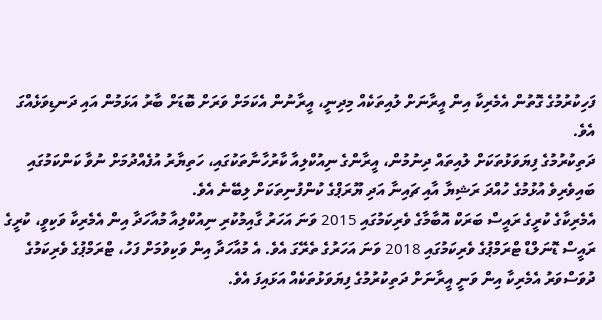ފަހިކުރުމުގެ ގޮތުން އެމެރިކާ އިން އީރާނަށް ލުއިތަކެއް މިދިނީ، އީރާނުން އެކަމަށް ވަރަށް ބޮޑަށް ބާރު އަޅަމުން އައި ދަނޑިވަޅެއްގަ އެވެ.
ދަތިކުރުމުގެ ފިޔަވަޅުތަކަށް ލުއިތައް ދިނުމުން، އީރާންގެ ނިއުކްލިއާ ކާރުހާނާތަކުގައި، ހަތިޔާރު އުފެއްދުމަށް ނުވާ ކަންކަމުގައި ބައިވެރިވެ އުޅުމުގެ ހުއްދަ ރަޝިޔާ އާއި ޗައިނާ އަދި ޔޫރަޕްގެ ކުންފުނިތަކަށް ލިބޭނެ އެވެ.
އެމެރިކާގެ ކުރީގެ ރައީސް ބަރަކް އޮބާމާގެ ވެރިކަމުގައި 2015 ވަނަ އަހަރު ގާއިމުކުރި ނިއުކްލިއާ މުއާހަދާ އިން އެމެރިކާ ވަކިވީ، ކުރީގެ ރައީސް ޑޮނަލްޑް ޓްރަމްޕުގެ ވެރިކަމުގައި 2018 ވަނަ އަހަރުގެ ތެރޭގަ އެވެ. އެ މުއާހަދާ އިން ވަކިވުމަށް ފަހު، ޓްރަމްޕުގެ ވެރިކަމުގެ ދުވަސްވަރު އެމެރިކާ އިން ވަނީ އީރާނަށް ދަތިކުރުމުގެ ފިޔަވަޅުތަކެއް އަޅައިފަ އެވެ.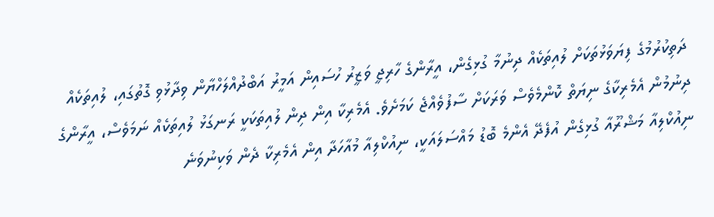ދަތިކުރުމުގެ ފިޔަވަޅުތަކަށް ލުއިތަކެއް ދިނުމާ ގުޅިގެން، އީރާންގެ ހާރިޖީ ވަޒީރު ހުސައިން އަމީރު އަބްދުއްލަހްޔާން ވިދާޅުވި ގޮތުގައި، ލުއިތަކެއް ދިނުމުން އެމެރިކާގެ ނިޔަތް ކޮންމެވެސް ވަރަކަށް ސާފުވެއްޖެ ކަމަށެވެ. އެމެރިކާ އިން ދިން ލުއިތަކަކީ ރަނގަޅު ލުއިތަކެއް ނަމަވެސް، އީރާންގެ ނިއުކްލިއާ މަޝްރޫއާ ގުޅިގެން އުފެދޭ އެންމެ ބޮޑު މައްސަލައަކީ، ނިއުކްލިއާ މުއާހަދާ އިން އެމެރިކާ ދެން ވަކިނުވަނެ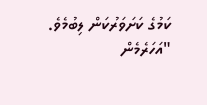ކަމުގެ ކަށަވަރުކަން ލިބުމެވެ.
"އަހަރެމެން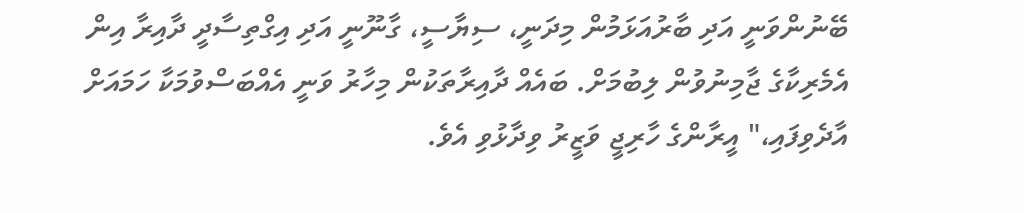ބޭނުންވަނީ އަދި ބާރުއަޅަމުން މިދަނީ، ސިޔާސީ، ގާނޫނީ އަދި އިގްތިސާދީ ދާއިރާ އިން އެމެރިކާގެ ޖާމިނުވުން ލިބުމަށް. ބައެއް ދާއިރާތަކުން މިހާރު ވަނީ އެއްބަސްވުމަކާ ހަމައަށް އާދެވިފައި،" އީރާންގެ ހާރިޖީ ވަޒީރު ވިދާޅުވި އެވެ.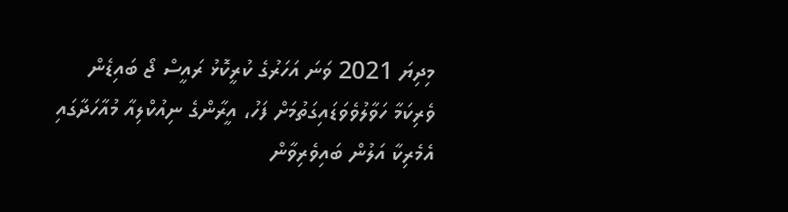މިދިޔަ 2021 ވަނަ އަހަރުގެ ކުރީކޮޅު ރައީސް ޖޯ ބައިޑެން ވެރިކަމާ ހަވާލުވެވަޑައިގަތުމަށް ފަހު، އީރާންގެ ނިއުކްލިއާ މުއާހަދާގައި އެމެރިކާ އަލުން ބައިވެރިވާން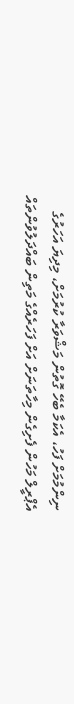ނިންމުމަށް ފަހު، އެކަމާ ބެހޭ ގޮތުން މަޝްވަރާ ކުރުމަށް، މިދިޔަ އަހަރުގެ އެޕްރީލް މަހުން ފެށިގެން މިހާތަނަށް އަށް ފަހަރެއްގެ މަތިން ބައްދަލުވުންތައް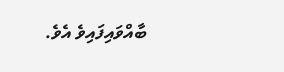ބާއްވައިފައިވެ އެވެ.